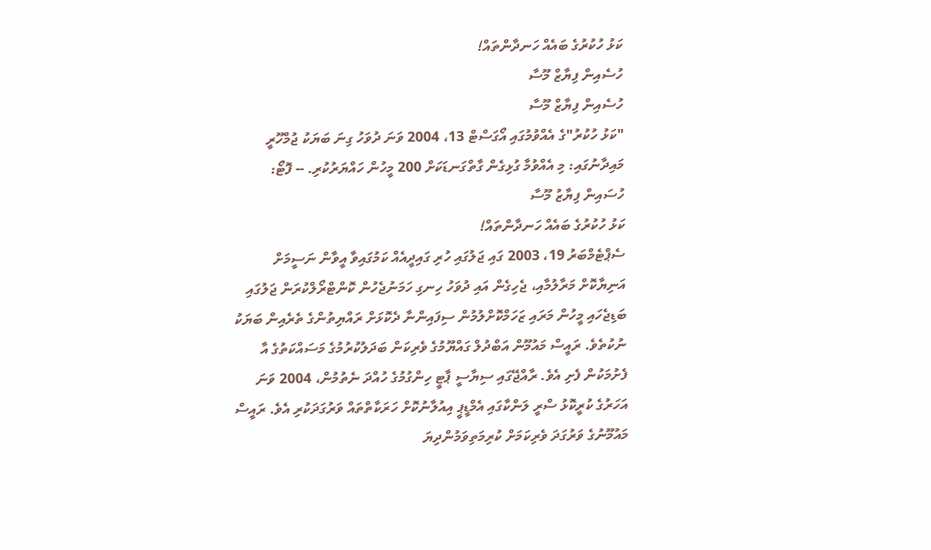ކަޅު ހުކުރުގެ ބައެއް ހަނދާންތައް!
ހުސެއިން ފިޔާޒް މޫސާ
ހުސެއިން ފިޔާޒް މޫސާ
"ކަޅު ހުކުރު"ގެ އެއްވުމުގައި އޯގަސްޓް 13، 2004 ވަނަ ދުވަހު ގިނަ ބަޔަކު ޖުމްހޫރީ މައިދާނުގައި: މި އެއްވުމާ ގުޅިގެން ގާތްގަނޑަކަށް 200 މީހުން ހައްޔަރުކުރި. -- ފޮޓޯ: ހުސައިން ފިޔާޒު މޫސާ
ކަޅު ހުކުރުގެ ބައެއް ހަނދާންތައް!
ސެޕްޓެމްބަރު 19، 2003 ގައި ޖަލުގައި ހުރި ގައިދީއެއް ކަމުގައިވާ އީވާން ނަސީމަށް އަނިޔާކޮށް މަރާލުމާއި، ޖެހިގެން އައި ދުވަހު ހިނގި ހަމަނުޖެހުން ކޮންޓްރޯލްކުރަން ޖަލުގައި ބަޑިޖެހައި މީހުން މަރައި ޒަހަމްކޮށްލުމުން ސިފައިންނާ ދެކޮޅަށް ރައްޔިތުންގެ ތެރެއިން ބަޔަކު ނުކުތެވެ. ރައީސް މައުމޫން އަބްދުލް ގައްޔޫމުގެ ވެރިކަން ބަދަލުކުރުމުގެ މަސައްކަތުގެ އާ ފެށުމަކުން ފެށި އެވެ. ރާއްޖޭގައި ސިޔާސީ ޕާޓީ ހިންގުމުގެ ހުއްދަ ނެތުމުން، 2004 ވަނަ އަހަރުގެ ކުރީކޮޅު ސްރީ ލަންކާގައި އެމްޑީޕީ އިއުލާނުކޮށް ހަރަކާތްތައް ވަރުގަދަކުރި އެވެ. ރައީސް މައުމޫނުގެ ވަރުގަދަ ވެރިކަމަށް ކުރިމަތިވަމުންދިޔަ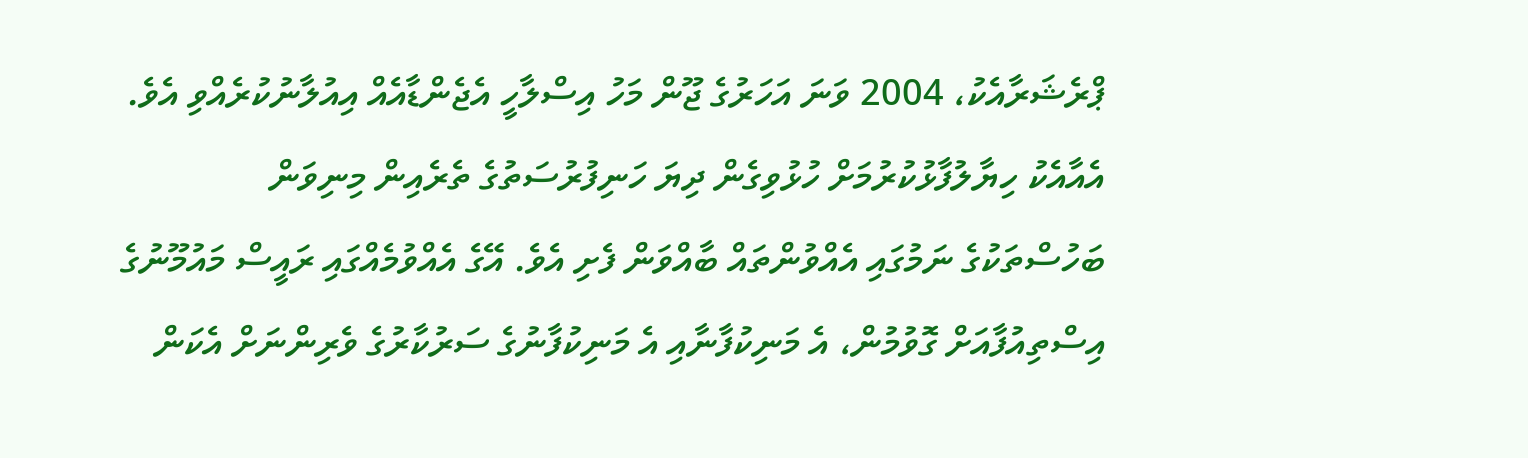ޕްރެޝަރާއެކު، 2004 ވަނަ އަހަރުގެ ޖޫން މަހު އިސްލާހީ އެޖެންޑާއެއް އިއުލާނުކުރެއްވި އެވެ. އެއާއެކު ހިޔާލުފާޅުކުރުމަށް ހުޅުވިގެން ދިޔަ ހަނިފުރުސަތުގެ ތެރެއިން މިނިވަން ބަހުސްތަކުގެ ނަމުގައި އެއްވުންތައް ބާއްވަން ފެށި އެވެ. އޭގެ އެއްވުމެއްގައި ރައީސް މައުމޫނުގެ އިސްތިއުފާއަށް ގޮވުމުން، އެ މަނިކުފާނާއި އެ މަނިކުފާނުގެ ސަރުކާރުގެ ވެރިންނަށް އެކަން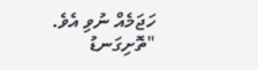ހަޖަމެއް ނުވި އެވެ.
"ތޮށިގަނޑު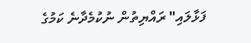ފަޅާލައި" ރައްޔިތުން ނުކުމެދާނެ ކަމުގެ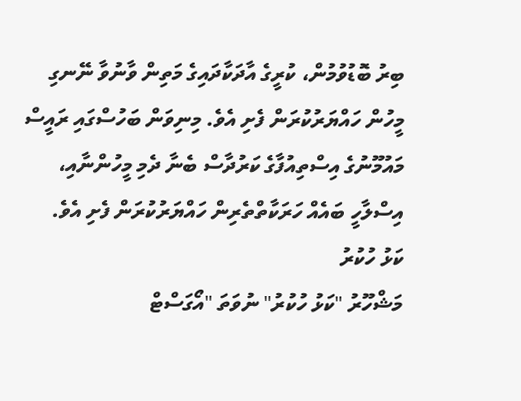ބިރު ބޮޑުވުމުން، ކުރީގެ އާދަކާދައިގެ މަތިން ވާނުވާ ނޭނގި މީހުން ހައްޔަރުކުރަން ފެށި އެވެ. މިނިވަން ބަހުސްގައި ރައީސް މައުމޫނުގެ އިސްތިއުފާގެ ކަރުދާސް ބެނާ ދެމި މީހުންނާއި، އިސްލާހީ ބައެއް ހަރަކާތްތެރިން ހައްޔަރުކުރަން ފެށި އެވެ.
ކަޅު ހުކުރު
މަޝްހޫރު "ކަޅު ހުކުރު" ނުވަތަ "އޯގަސްޓް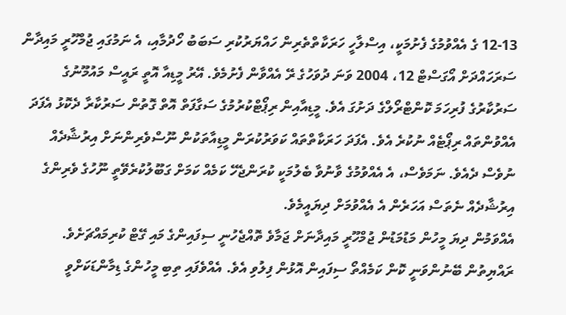12-13 ގެ އެއްވުމުގެ ފެށުމަކީ، އިސްލާހީ ހަރަކާތްތެރިން ހައްޔަރުކުރި ސަބަބު ހޯދުމާއި، އެ ނަމުގައި ޖުމްހޫރީ މައިދާން ސަރަހައްދަށް އޯގަސްޓް 12، 2004 ވަނަ ދުވަހުގެ ރޭ އެއްވާން ފެށުމެވެ. އޭރު މީޑިއާ އޮތީ ރައީސް މައުމޫނުގެ ސަރުކާރުގެ ފުރިހަމަ ކޮންޓްރޯލްގެ ދަށުގަ އެވެ. މީޑިއާއިން ރިޕޯޓްކުރުމުގެ ސަގާފަތް އޮތް ގޮތުން ސަރުކާރާ ދެކޮޅު އެފަދަ އެއްވުންތައް ރިޕޯޓެއް ނުކުރެ އެވެ. އެފަދަ ހަރަކާތްތައް ކަވަރުކުރަން މީޑިއާތަކުން ނޫސްވެރިންނަށް އިރުޝާދެއް ނުވެސް ދެއެވެ. ނަމަވެސް، އެ އެއްވުމުގެ ވާނުވާ ބެލުމަކީ ކުރަންޖެހޭ ކަމެއް ކަމަށް ގަބޫލުކުރެވޭތީ ނޫހުގެ ވެރިންގެ އިރުޝާދެއް ނެތަސް އަހަރެން އެ އެއްވުމަށް ދިޔައީމެވެ.
އެއްވަމުން ދިޔަ މީހުން މަޑުމަޑުން ޖުމްހޫރީ މައިދާނަށް ޖަމާވެ ތޮއްޖެހުނީ ސިފައިންގެ މައި ގޭޓް ކުރިމައްޗަށެވެ. ރައްޔިތުން ބޭނުންވަނީ ކޮން ކަމެއްތޯ ސިފައިން އޮޅުން ފިލުވި އެވެ. އެއްވެފައި ތިބި މީހުންގެ ޑިމާންޑަކަށްވީ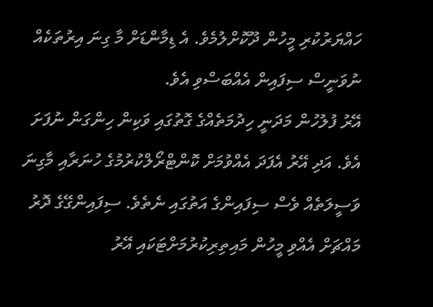ހައްޔަރުކުރި މީހުން ދޫކޮށްލުމެވެ. އެ ޑިމާންޑަށް މާ ގިނަ އިރުތަކެއް ނުވަނީސް ސިފައިން އެއްބަސްވި އެވެ.
އޭރު ފުލުހުން މަދަނީ ހިދުމަތެއްގެ ގޮތުގައި ވަކިން ހިންގަން ނުފަށަ އެވެ. އަދި އޭރު އެފަދަ އެއްވުމަށް ކޮންޓްރޯލްކުރުމުގެ ހުނަރާއި މާގިނަ ވަސީލަތެއް ވެސް ސިފައިންގެ އަތުގައި ނެތެވެ. ސިފައިންގޭގެ ދޮރު މައްޗަށް އެއްވި މީހުން މައިތިރިކުރުމަށްޓަކައި އޭރު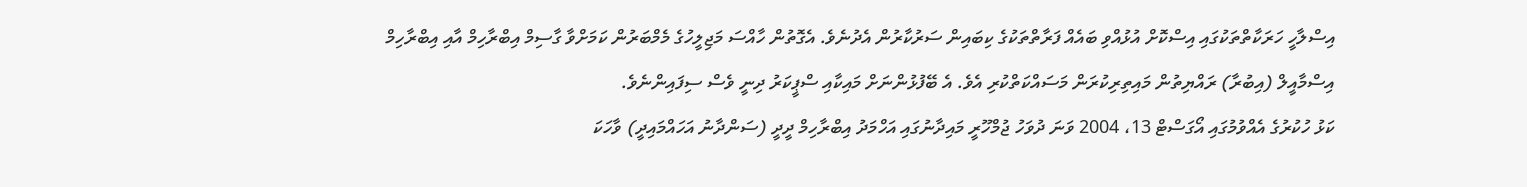އިސްލާހީ ހަރަކާތްތަކުގައި އިސްކޮށް އުޅުއްވި ބައެއް ފަރާތްތަކުގެ ކިބައިން ސަރުކާރުން އެދުނެވެ. އެގޮތުން ހާއްސަ މަޖިލީހުގެ މެމްބަރުން ކަމަށްވާ ގާސިމް އިބްރާހިމް އާއި އިބްރާހިމް އިސްމާއީލް (އިބުރާ) ރައްޔިތުން މައިތިރިކުރަން މަސައްކަތްކުރި އެވެ. އެ ބޭފުޅުންނަށް މައިކާއި ސްޕީކަރު ދިނީ ވެސް ސިފައިންނެވެ.
ކަޅު ހުކުރުގެ އެއްވުމުގައި އޯގަސްޓް 13، 2004 ވަނަ ދުވަހު ޖުމްހޫރީ މައިދާނުގައި އަހްމަދު އިބްރާހިމް ދީދީ (ސަންދާނު އަހައްމައިދީ) ވާހަކަ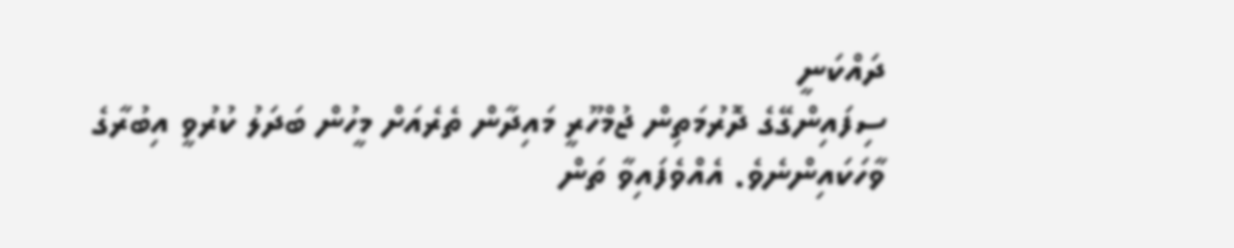ދައްކަނީ
ސިފައިންގޭގެ ދޮރުމަތިން ޖުމްހޫރީ މައިދާން ތެރެއަށް މީހުން ބަދަލު ކުރުވީ އިބުރާގެ ވާހަކައިންނެވެ. އެއްވެފައިވާ ތަން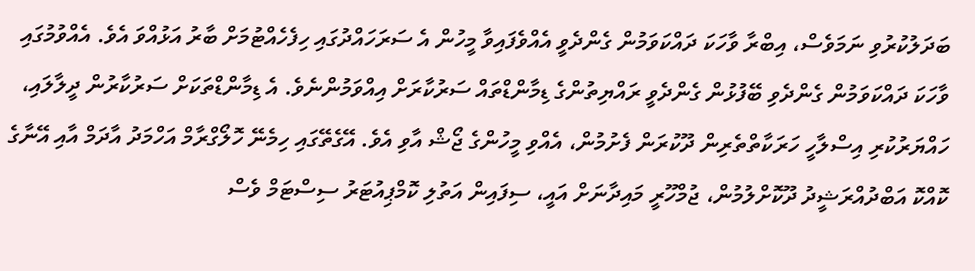ބަދަލުކުރުވި ނަމަވެސް، އިބްރާ ވާހަކަ ދައްކަވަމުން ގެންދެވީ އެއްވެފައިވާ މީހުން އެ ސަރަހައްދުގައި ހިފެހެއްޓުމަށް ބާރު އަޅުއްވަ އެވެ. އެއްވުމުގައި ވާހަކަ ދައްކަވަމުން ގެންދެވި ބޭފުޅުން ގެންދެވީ ރައްޔިތުންގެ ޑިމާންޑްތައް ސަރުކާރަށް އިއްވަމުންނެވެ. އެ ޑިމާންޑްތަކަށް ސަރުކާރުން ދީލާލައި، ހައްޔަރުކުރި އިސްލާހީ ހަރަކާތްތެރިން ދޫކުރަން ފެށުމުން، އެއްވި މީހުންގެ ޖޯޝް އާވި އެވެ. އޭގެތޭގައި ހިމެނޭ ހޮލޯގްރާމް އަހްމަދު އާދަމް އާއި އޭނާގެ ކޮއްކޮ އަބްދުއްރަޝީދު ދޫކޮށްލުމުން، ޖުމްހޫރީ މައިދާނަށް އައީ، ސިފައިން އަތުލި ކޮމްޕިއުޓަރު ސިސްޓަމް ވެސް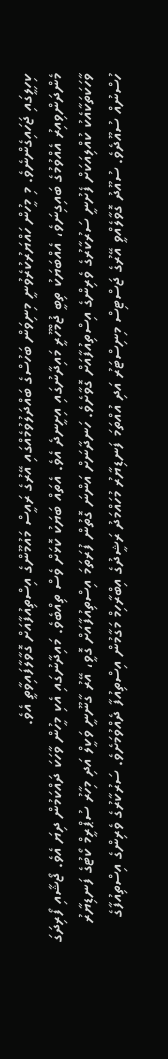ކިހިލީގައި ޖަހައިގެންނެވެ. މި މީހުން ހައްޔަރުކުރެވުނީ މިނިވަން ބަހުސްގެ ބައްދަލުވުމެއްގައި އޭރުގެ ރައީސް މައުމޫންގެ އިސްތިއުފާއަށް ގޮވާލާފައިވާތީ އެވެ.
މެންދަންވިއިރު އެއްވުމުގެ ބައިގިނަވެ، އެއްބަޔަކު ތިބީ ޖުމްހޫރީ މައިދާނުގައި އިށީނދެ އެވެ. އެތައް ބަޔަކު ކޮޅަށް ވެސް ތިއްބެވެ. މައިދާނުގައި އެކި މީހުން ވާހަކަ ދައްކަމުން ދިޔަ އެވެ. ޖޯޝާއި ފޯރިދަގަ ވާހަކަތަކާއެކު ކުއްލިއަކަށް ފެށުނީ ސަރުކާރުގެ ވެރިންގެ އިސްތިއުފާއަށް ގޮވާށެވެ. ހަނދާނަށް އަންނަ ގޮތުން ފުރަތަމަ އިސްތިއުފާއަށް ގޮވީ، އޭރު ގާނޫނީ ވަކީލް އަދި މިހާރު ސުޕްރީމް ކޯޓުގެ ފަނޑިޔާރު ހުސްނުއް ސުއޫދެވެ. ސުއޫދު ގޮވާލެއްވީ އޭރުގެ ޖަސްޓިސް މިނިސްޓަރު އަދި އުއްތަމަ ފަނޑިޔާރު މުހައްމަދު ރަޝީދުގެ އިބްރާހިމް މަގާމުން އިސްތިއުފާ ދެއްވުމަށެވެ. ސަރުކާރުގެ ވެރިންގެ އިސްތިއުފާގެ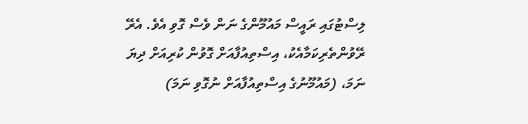ލިސްޓުގައި ރައީސް މައުމޫންގެ ނަން ވެސް ގޮވި އެވެ. އެރޭ ރޭވުންތެރިކަމާއެކު، އިސްތިއުފާއަށް ގޮވުން ކުރިއަށް ދިޔަ ނަމަ، (މައުމޫނުގެ އިސްތިއުފާއަށް ނުގޮވި ނަމަ)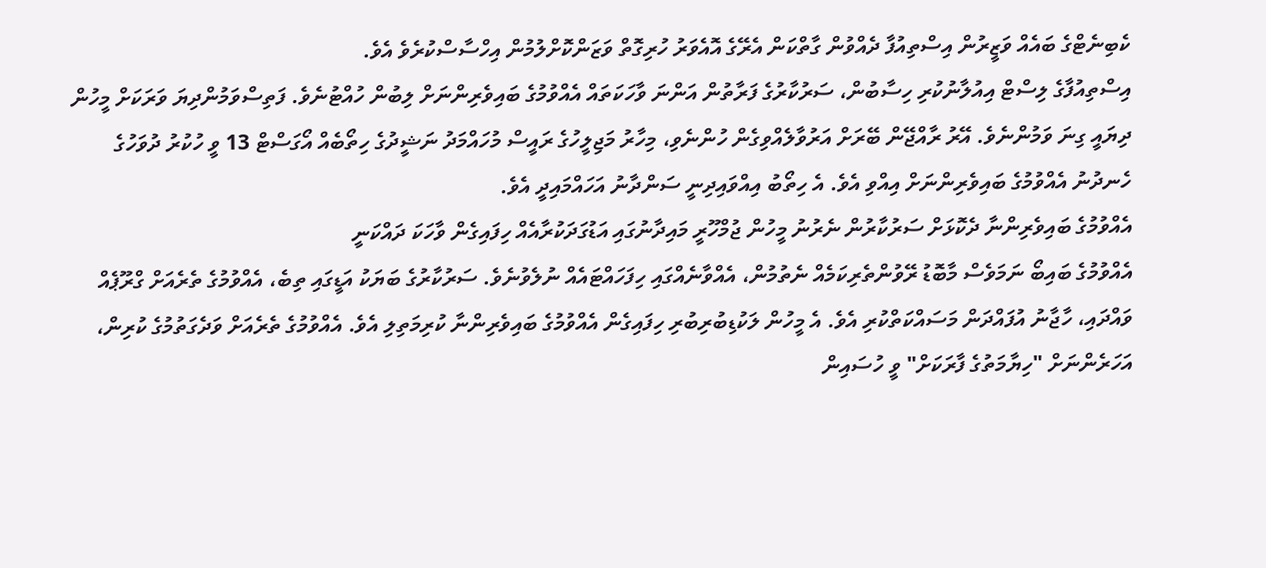ކެބިނެޓްގެ ބައެއް ވަޒީރުން އިސްތިއުފާ ދެއްވުން ގާތްކަން އެރޭގެ އޮއެވަރު ހުރިގޮތް ވަޒަންކޮށްލުމުން އިހްސާސްކުރެވެ އެވެ.
އިސްތިއުފާގެ ލިސްޓް އިއުލާނުކުރި ހިސާބުން، ސަރުކާރުގެ ފަރާތުން އަންނަ ވާހަކަތައް އެއްވުމުގެ ބައިވެރިންނަށް ލިބުން ހުއްޓުނެވެ. ފަތިސްވަމުންދިޔަ ވަރަކަށް މީހުން ދިޔައީ ގިނަ ވަމުންނެވެ. އޭރު ރާއްޖޭން ބޭރަށް އަރުވާލެއްވިގެން ހުންނެވި، މިހާރު މަޖިލީހުގެ ރައީސް މުހައްމަދު ނަޝީދުގެ ހިތޯބެއް އޯގަސްޓް 13 ވީ ހުކުރު ދުވަހުގެ ހެނދުނު އެއްވުމުގެ ބައިވެރިންނަށް އިއްވި އެވެ. އެ ހިތޯބު އިއްވައިދިނީ ސަންދާނު އަހައްމައިދީ އެވެ.
އެއްވުމުގެ ބައިވެރިންނާ ދެކޮޅަށް ސަރުކާރުން ނެރުނު މީހުން ޖުމްހޫރީ މައިދާނުގައި އަޑުގަދަކުރާއެއް ހިފައިގެން ވާހަކަ ދައްކަނީ
އެއްވުމުގެ ބައިބޯ ނަމަވެސް މާބޮޑު ރޭވުންތެރިކަމެއް ނެތުމުން، އެއްވާނެއްގައި ހިފަހައްޓައެއް ނުލެވުނެވެ. ސަރުކާރުގެ ބަޔަކު އަޑީގައި ތިބެ، އެއްވުމުގެ ތެރެއަށް ގްރޫޕެއް ވައްދައި، ހާޖާނު އުފައްދަން މަސައްކަތްކުރި އެވެ. އެ މީހުން ލަކުޑިބުރިބުރި ހިފައިގެން އެއްވުމުގެ ބައިވެރިންނާ ކުރިމަތިލި އެވެ. އެއްވުމުގެ ތެރެއަށް ވަދެގަތުމުގެ ކުރިން، އަހަރެންނަށް "ހިޔާމަތުގެ ފާރަކަށް" ވީ ހުސައިން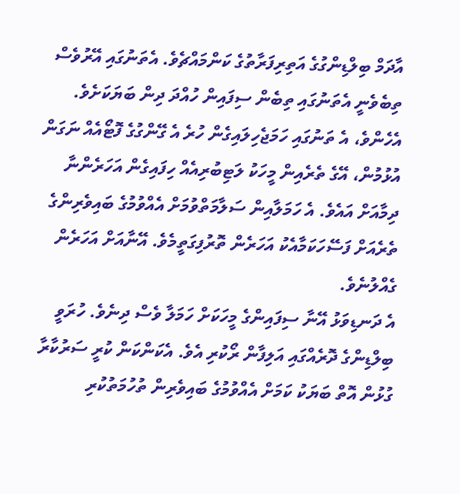އާދަމް ބިލްޑިންގުގެ އަތިރިފަރާތުގެ ކަންމައްޗެވެ. އެތަނުގައި އޭރުވެސް ތިބެވެނީ އެތަނުގައި ތިބެން ސިފައިން ހުއްދަ ދިން ބަޔަކަށެވެ. އެހެންވެ، އެ ތަނުގައި ހަމަޖެހިލައިގެން ހުރެ އެ ގޭންގުގެ ފޮޓޯއެއް ނަގަން އުޅުމުން، އޭގެ ތެރެއިން މީހަކު ލަޓިބުރިއެއް ހިފައިގެން އަހަރެންނާ ދިމާއަށް އައެވެ. އެ ހަމަލާއިން ސަލާމަތްވުމަށް އެއްވުމުގެ ބައިވެރިންގެ ތެރެއަށް ފަސޭހަކަމާއެކު އަހަރެން ތޮރުފިގަތީމެވެ. އޭނާއަށް އަހަރެން ގެއްލުނެވެ.
އެ ދަނޑިވަޅު އޭނާ ސިފައިންގެ މީހަކަށް ހަމަލާ ވެސް ދިނެވެ. ހުރަވީ ބިލްޑިންގެ ދޮރެއްގައި އަލިފާން ރޯކުރި އެވެ. އެކަންކަން ކުރީ ސަރުކާރާ ގުޅުން އޮތް ބަޔަކު ކަމަށް އެއްވުމުގެ ބައިވެރިން ތުހުމަތުކުރި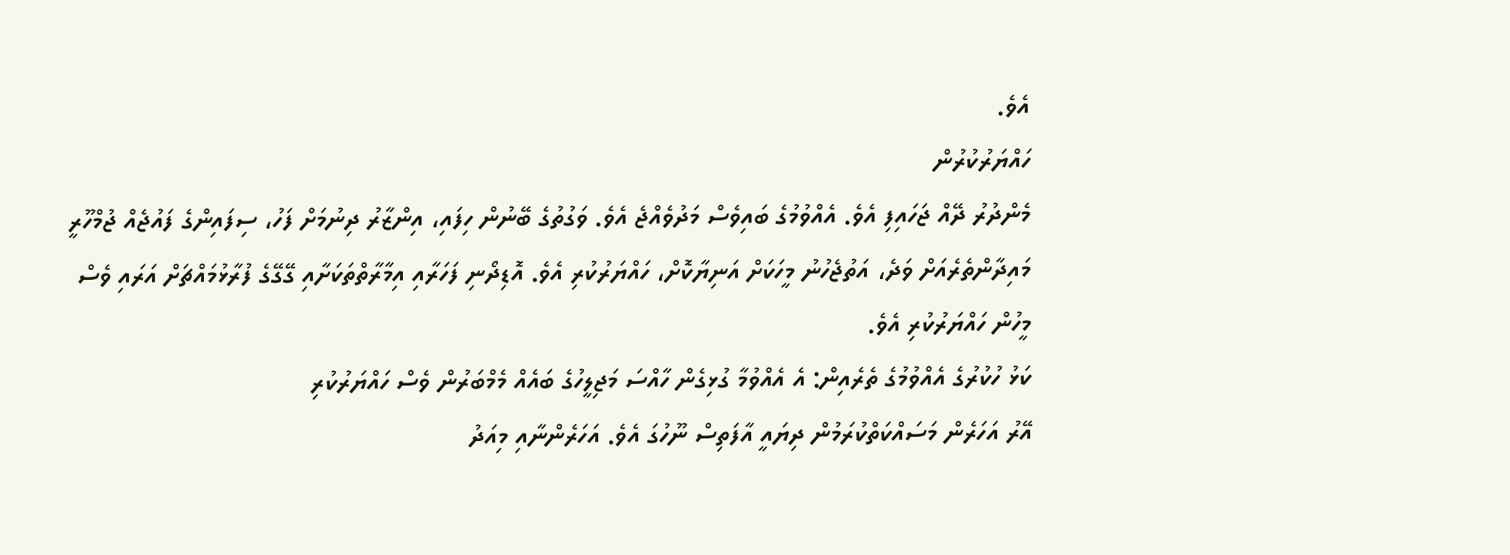އެވެ.
ހައްޔަރުކުރުން
މެންދުރު ދޭއް ޖަހައިފި އެވެ. އެއްވުމުގެ ބައިވެސް މަދުވެއްޖެ އެވެ. ވަގުތުގެ ބޭނުން ހިފައި، އިންޒާރު ދިނުމަށް ފަހު، ސިފައިންގެ ފައުޖެއް ޖުމްހޫރީ މައިދާންތެރެއަށް ވަދެ، އަތުޖެހުނު މީހަކަށް އަނިޔާކޮށް، ހައްޔަރުކުރި އެވެ. އޮޑިދޯނި ފަހަރާއި އިމާރާތްތަކަށާއި ގޭގޭގެ ފުރާޅުމައްޗަށް އަރައި ވެސް މީހުން ހައްޔަރުކުރި އެވެ.
ކަޅު ހުކުރުގެ އެއްވުމުގެ ތެރެއިން: އެ އެއްވުމާ ގުޅިގެން ހާއްސަ މަޖިލީހުގެ ބައެއް މެމްބަރުން ވެސް ހައްޔަރުކުރި
އޭރު އަހަރެން މަސައްކަތްކުރަމުން ދިޔައީ އާފަތިސް ނޫހުގަ އެވެ. އަހަރެންނާއި މިއަދު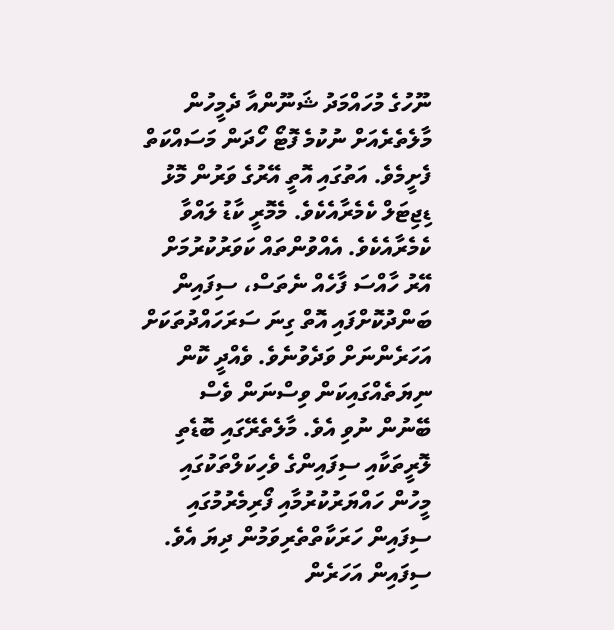ނޫހުގެ މުހައްމަދު ޝަނޫންއާ ދެމީހުން މާލެތެރެއަށް ނުކުމެ ފޮޓޯ ހޯދަން މަސައްކަތް ފެށީމެވެ. އަތުގައި އޮތީ އޭރުގެ ވަރުން މޮޅު ޑިޖިޓަލް ކެމެރާއެކެވެ. މެމޮރީ ކާޑު ލައްވާ ކެމެރާއެކެވެ. އެއްވުންތައް ކަވަރުކުރުމަށް އޭރު ހާއްސަ ފާހެއް ނެތަސް، ސިފައިން ބަންދުކޮށްފައި އޮތް ގިނަ ސަރަހައްދުތަކަށް އަހަރެންނަށް ވަދެވުނެވެ. ވެއްދީ ކޮން ނިޔަތެއްގައިކަން ވިސްނަން ވެސް ބޭނުން ނުވި އެވެ. މާލެތެރޭގައި ބޮޑެތި ލޮރީތަކާއި ސިފައިންގެ ވެހިކަލްތަކުގައި މީހުން ހައްޔަރުކުރުމާއި ފޯރިމެރުމުގައި ސިފައިން ހަރަކާތްތެރިވަމުން ދިޔަ އެވެ.
ސިފައިން އަހަރެން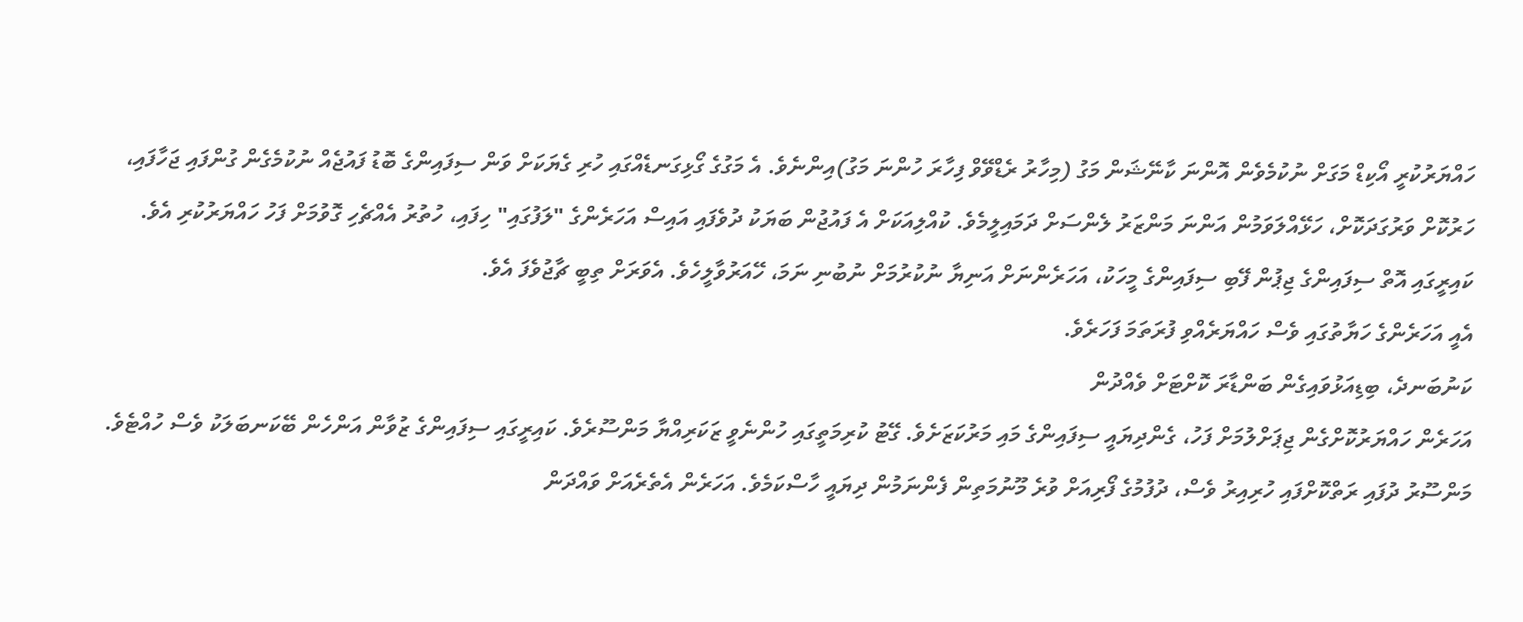ހައްޔަރުކުރީ އޯކިޑް މަގަށް ނުކުމެވެން އޮންނަ ކާނޭޝަން މަގު (މިހާރު ރެޑްވޭވް ފިހާރަ ހުންނަ މަގު)އިންނެވެ. އެ މަގުގެ ގޯޅިގަނޑެއްގައި ހުރި ގެޔަކަށް ވަން ސިފައިންގެ ބޮޑު ފައުޖެއް ނުކުމެގެން ގުންފައި ޖަހާފައި، ހަރުކޮށް ވަރުގަދަކޮށް، ހަޅޭއްލަވަމުން އަންނަ މަންޒަރު ލެންސަށް ދަމައިލީމެވެ. ކުއްލިއަކަށް އެ ފައުޖުން ބަޔަކު ދުވެފައި އައިސް އަހަރެންގެ "ލަފުގައި" ހިފައި، ހުތުރު އެއްޗެހި ގޮވުމަށް ފަހު ހައްޔަރުކުރި އެވެ. ކައިރީގައި އޮތް ސިފައިންގެ ޖިޕުން ފޭބި ސިފައިންގެ މީހަކު، އަހަރެންނަށް އަނިޔާ ނުކުރުމަށް ނުބުނި ނަމަ، ހޭއަރުވާލީހެވެ. އެވަރަށް ތިބީ ޗާޖުވެފަ އެވެ.
އެއީ އަހަރެންގެ ހަޔާތުގައި ވެސް ހައްޔަރެއްވި ފުރަތަމަ ފަހަރެވެ.
ކަނުބަނދެ، ބިޑިއަޅުވައިގެން ބަންޑާރަ ކޮށްޓަށް ވެއްދުން
އަހަރެން ހައްޔަރުކޮށްގެން ޖިޕަށްލުމަށް ފަހު، ގެންދިޔައީ ސިފައިންގެ މައި މަރުކަޒަށެވެ. ގޭޓު ކުރިމަތީގައި ހުންނެވީ ޒަކަރިއްޔާ މަންސޫރެވެ. ކައިރީގައި ސިފައިންގެ ޒުވާން އަންހެން ބޭކަނބަލަކު ވެސް ހުއްޓެވެ. މަންސޫރު ދުފައި ރަތްކޮށްފައި ހުރިއިރު ވެސް، ދުފުމުގެ ފޯރިއަށް ވުރެ މޫނުމަތިން ފެންނަމުން ދިޔައީ ހާސްކަމެވެ. އަހަރެން އެތެރެއަށް ވައްދަން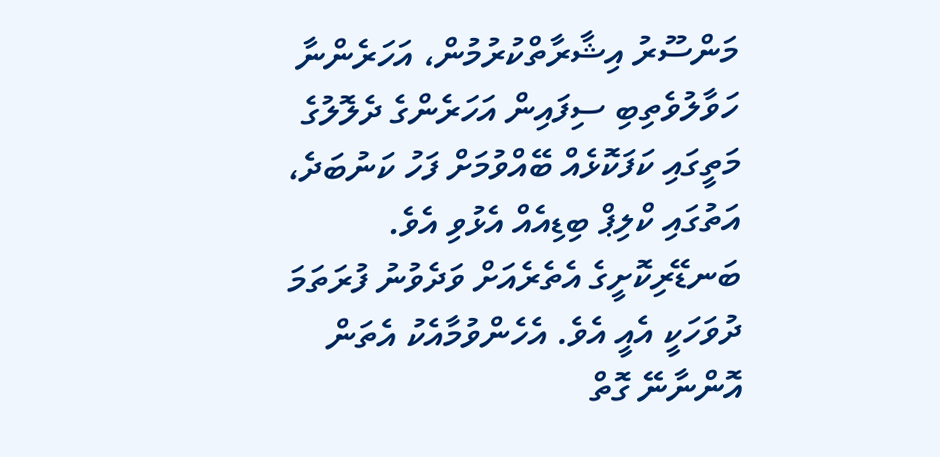މަންސޫރު އިޝާރާތްކުރުމުން، އަހަރެންނާ ހަވާލުވެތިބި ސިފައިން އަހަރެންގެ ދެލޮލުގެ މަތީގައި ކަފަކޮޅެއް ބޭއްވުމަށް ފަހު ކަނުބަދެ، އަތުގައި ކްލިޕް ބިޑިއެއް އެޅުވި އެވެ.
ބަނޑޭރިކޮށީގެ އެތެރެއަށް ވަދެވުނު ފުރަތަމަ ދުވަހަކީ އެއީ އެވެ. އެހެންވުމާއެކު އެތަން އޮންނާނޭ ގޮތް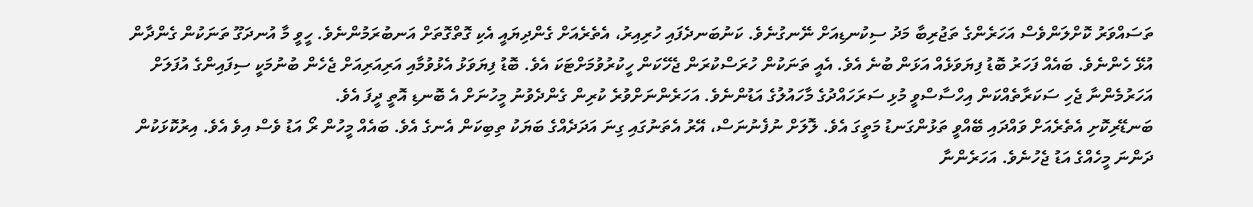ތަސައްވަރު ކޮށްލަންވެސް އަހަރެންގެ ތަޖުރިބާ މަދު ސިކުނޑިއަށް ނޭނގުނެވެ. ކަނުބަނދެފައި ހުރިއިރު، އެތެރެއަށް ގެންދިޔައީ އެކި ގޮތްގޮތަށް އަނބުރަމުންނެވެ. ހީވީ މާ އުނދަގޫ ތަނަކުން ގެންދާން އުޅޭ ހެންނެވެ. ބައެއް ފަހަރު ބޮޑު ފިޔަވަޅެއް އަޅަން ބުނެ އެވެ. އެއީ ތަނަކުން ހުރަސްކުރަން ޖެހޭކަން ހީކުރުވުމަށްޓަކަ އެވެ. ބޮޑު ފިޔަވަޅު އެޅުވުމާއި އަރިއަރިއަށް ޖެހެން ބުނުމަކީ ސިފައިންގެ އުފަލަށް އަހަރުމެންނާ ޖެހި ސަކަރާތެއްކަން އިހްސާސްވީ މުޅި ސަރަހައްދުގެ މާހައުލުގެ އަޑުންނެވެ. އަހަރެންނަށްވުރެ ކުރިން ގެންދެވުނު މީހުނަށް އެ ބޮނޑި އޮތީ ދީފަ އެވެ.
ބަނޑޭރިކޮށި އެތެރެއަށް ވައްދައި ބޭއްވީ ތަޅުންގަނޑު މަތީގަ އެވެ. ލޮލަށް ނުފެނުނަސް، އޭރު އެތަނުގައި ގިނަ އަދަދެއްގެ ބަޔަކު ތިބިކަން އެނގެ އެވެ. ބައެއް މީހުން ރޯ އަޑު ވެސް އިވެ އެވެ. އިރުކޮޅަކުން ދަންނަ މީހެއްގެ އަޑު ޖެހުނެވެ. އަހަރެންނާ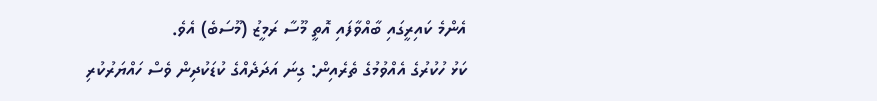އެންމެ ކައިރީގައި ބާއްވާފައި އޮތީ މޫސާ ރަމީޒު (މޫސަބެ) އެވެ.
ކަޅު ހުކުރުގެ އެއްވުމުގެ ތެރެއިން: ގިނަ އަދަދެއްގެ ކުޑަކުދިން ވެސް ހައްޔަރުކުރި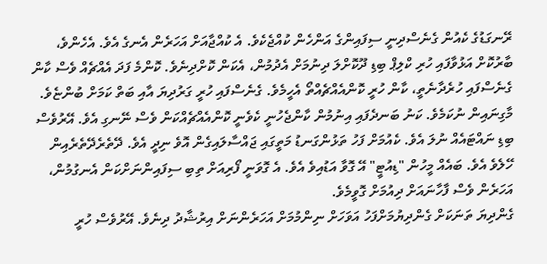ރޭނގަޑުގެ ކެއުން ގެނެސްދިނީ ސިފައިންގެ އަންހެން ކުއްޖެކެވެ. އެ ކުއްޖާއަށް އަހަރެން އެނގެ އެވެ. އެހެންވެ، ބާރުކޮށް އަޅުވާފައި ހުރި ކްލިޕް ބިޑި ދޫކޮށްލަ ދިނުމަށް އެދުމުން، އެކަން ކޮށްދިނެވެ. ކޮންމެ ފަދަ އެއްޗެއް ވެސް ކާން ގެނެސްފައި ހުރެދާނެތީ، ކާން ހުރީ ކޮންއެއްޗެއްތޯ އެހީމެވެ. ގެނެސްފައި ހުރީ ގަރުދިޔަ އާއި ބަތް ކަމަށް ބުންޏެވެ.
މާގިނައިން ނުކަމެވެ. ކަނު ބަނދެފައި އިނުމުން ކާންޖެހުނީ ކެވެނީ ކޮންއެއްޗެއްކަން ވެސް ނޭނގި އެވެ. އޭރުވެސް ބިޑި ނައްޓައެއް ނުލަ އެވެ. ކެއުމަށް ފަހު ތަޅުންގަނޑު މަތީގައި ޖައްސާލައިގެން އޮވެ ނިދީ އެވެ. ދޭތެރެދޭތެރެއިން ހޭލެވެ އެވެ. ބައެއް މީހުން "ޑިއުޓީ" އޭ ގޮވާ އަޑުއިވެ އެވެ. އެ ގޮވަނީ ފޯރިއަށް ތިބި ސިފައިންނަށްކަން އެނގުމުން، އަހަރެން ވެސް ފާހާނައަށް ދިއުމަށް ގޮވީމެވެ.
ގެންދިޔަ ތަނަކަށް ގެންދިޔުމަށްފަހު އަވަހަށް ނިންމުމަށް އަހަރެންނަށް އިރުޝާދު ދިނެވެ. އޭރުވެސް ހުރީ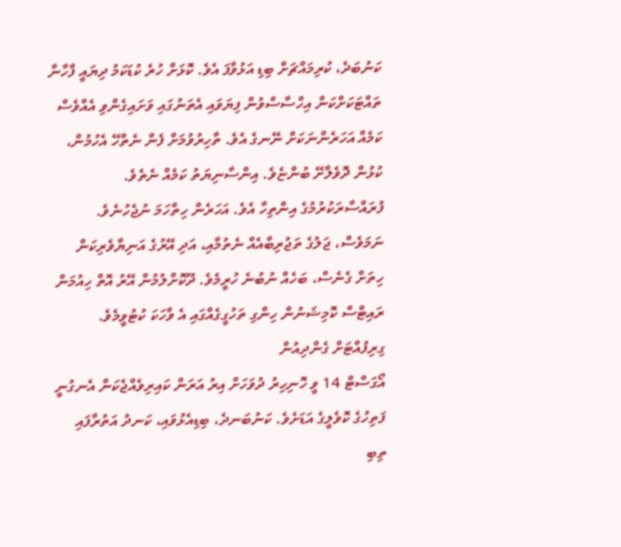ކަނުބަދެ، ކުރިމައްޗަށް ބިޑި އަޅުވާފަ އެވެ. ކޮޅަށް ހުރެ ކުޑަކަމު ދިޔައީ ފާހާނާ ތައްޓަކަށްކަން އިހްސާސްވުން ފިޔަވައި އެތަނުގައި ވަށައިގެންވި އެއްވެސް ކަމެއް އަހަރެންނަކަށް ނޭނގެ އެވެ. ތާހިރުވުމަށް ފެން ނެތްހޭ އެހުމުން، ކުޅުން ދޮވެލާށޭ ބުންޏެވެ. އިންސާނިޔަތު ކަމެއް ނެތެވެ. ފުރައްސާރަކުރުމުގެ އިންތިހާ އެވެ. އަހަރެން ހިތްހަމަ ނުޖެހުނެވެ. ނަމަވެސް، ޖަލުގެ ތަޖުރިބާއެއް ނެތުމާއި، އަދި އޭރުގެ އަނިޔާވެރިކަން ހިތަށް ގެނެސް، ބަހެއް ނުބުނެ ހުރީމެވެ. ދޫކޮށްލުމުން އޭރު އޮތް ހިއުމަން ރައިޓްސް ކޮމިޝަނުން ހިންގި ތަހުގީގެއްގައި އެ ވާހަކަ ކުޓުވީމެވެ.
ގިރިފުއްޓަށް ގެންދިއުން
އޯގަސްޓް 14 ވީ ހޮނިހިރު ދުވަހަށް އިރު އަރަން ކައިރިވެއްޖެކަން އެނގުނީ ފަތިހުގެ ކޮވެލީގެ އަޑަށެވެ. ކަނުބަނދެ، ބިޑިއެޅުވައި، ކަނދު އަތުރާފައި ތިބި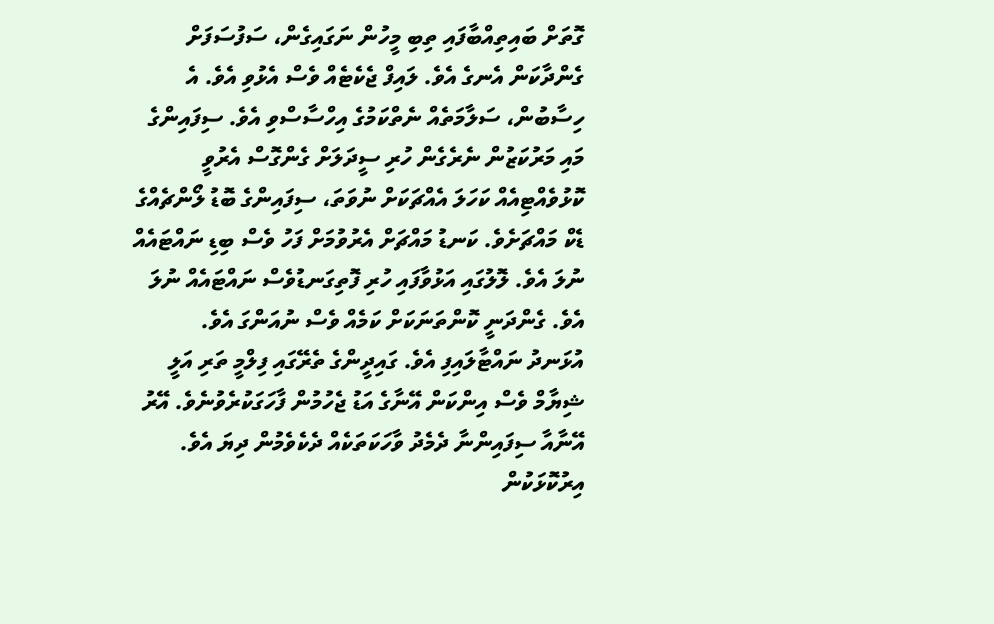ގޮތަށް ބައިތިއްބާފައި ތިބި މީހުން ނަގައިގެން، ސަފުސަފަށް ގެންދާކަން އެނގެ އެވެ. ލައިފް ޖެކެޓެއް ވެސް އެޅުވި އެވެ. އެ ހިސާބުން، ސަލާމަތެއް ނެތްކަމުގެ އިހްސާސްވި އެވެ. ސިފައިންގެ މައި މަރުކަޒުން ނެރެގެން ހުރި ސީދަލަށް ގެންގޮސް އެރުވީ ކޮޅުވެއްޓިއެއް ކަހަލަ އެއްޗަކަށް ނުވަތަ، ސިފައިންގެ ބޮޑު ލޯންޗެއްގެ ޑެކް މައްޗަށެވެ. ކަނޑު މައްޗަށް އެރުވުމަށް ފަހު ވެސް ބިޑި ނައްޓައެއް ނުލަ އެވެ. ލޮލުގައި އަޅުވާފައި ހުރި ފޮތިގަނޑުވެސް ނައްޓައެއް ނުލަ އެވެ. ގެންދަނީ ކޮންތަނަކަށް ކަމެއް ވެސް ނުއަންގަ އެވެ.
އުޅަނދު ނައްޓާލައިފި އެވެ. ގައިދީންގެ ތެރޭގައި ފިލްމީ ތަރި އަލީ ޝިޔާމް ވެސް އިންކަން އޭނާގެ އަޑު ޖެހުމުން ފާހަގަކުރެވުނެވެ. އޭރު އޭނާއާ ސިފައިންނާ ދެމެދު ވާހަކަތަކެއް ދެކެވެމުން ދިޔަ އެވެ. އިރުކޮޅަކުން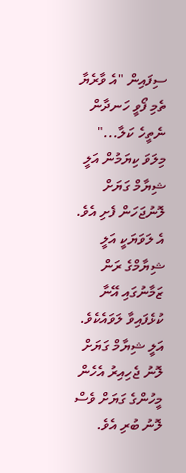ސިފައިން "އެ ވާރެޔާ ތެމި ފޯވީ ހަނދާން ނެތީހެ ކަލާ..." މިލަވަ ކިޔަމުން އަލީ ޝިޔާމް ގަޔަށް ލޮނުޖަހަން ފެށި އެވެ. އެ ލަވަޔަކީ އަލީ ޝިޔާމްގެ ރަން ޒަމާނުގައި އޭނާ ކުޅެފައިވާ ލަވައެކެވެ. އަލީ ޝިޔާމް ގަޔަށް ލޮނު ޖެހިއިރު އެހެން މީހުންގެ ގަޔަށް ވެސް ލޮނު ބުރި އެވެ.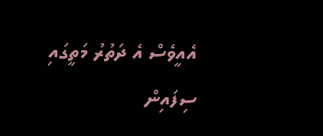އެއީވެސް އެ ދަތުރު މަތީގައި ސިފައިން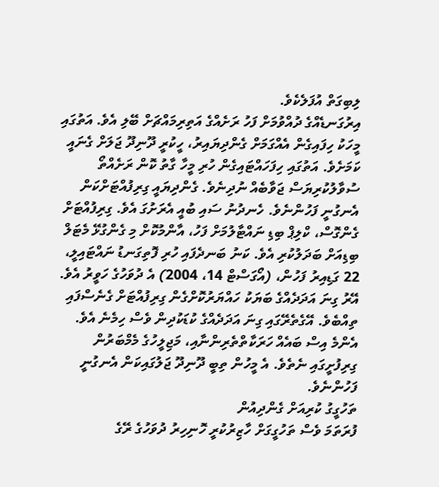ލިބިގަތް އުފަލެކެވެ.
އިރުގަނޑެއްގެ ދުއްވުމަށް ފަހު ރަށެއްގެ އަތިރިމައްޗަށް ބޭލި އެވެ. އަތުގައި މީހަކު ހިފައިގެން އެއްގަމަށް ގެންދިޔައިރު، ހީކުރީ ދޫނިދޫ ޖަލަށް ގެނައީ ކަމަށެވެ. އަތުގައި ހިފަހައްޓައިގެން ހުރި މީހާ ގާތު ކޮން ރަށެއްތޯ ސުވާލުކުރިޔަސް ޖަވާބެއް ނުދިނެވެ. ގެންދިޔައީ ގިރިފުއްޓަށްކަން އެނގުނީ ފަހުންނެވެ. ހެނދުނު ސައި ބުއީ އެރަށުގަ އެވެ. ގިރިފުއްޓަށް ގެންގޮސް، ކްލިޕް ބިޑި ނައްޓާލުމަށް ފަހު، އާންމުކޮށް މި ގެންގުޅޭ މެޓަލް ބިޑިއަށް ބަދަލުކުރި އެވެ. ކަނު ބަނދެފައި ހުރި ފޮތިގަނޑު ނައްޓައިލީ، 22 ގަޑިއިރު ފަހުން، (އޯގަސްޓް 14، 2004) އެ ދުވަހުގެ ހަވީރު އެވެ.
އޭރު ގިނަ އަދަދެއްގެ ބަޔަކު ހައްޔަރުކޮށްގެން ގިރިފުއްޓަށް ގެނެސްފައި ތިއްބެވެ. އޭގެތެރޭގައި ގިނަ އަދަދެއްގެ ކުޑަކުދިން ވެސް ހިމެނެ އެވެ. އެންމެ އިސް ބައެއް ހަރަކާތްތެރިންނާއި، މަޖިލީހުގެ މެމްބަރުން ގިރިފުށީގައި ނެތެވެ. އެ މީހުން ތިބީ ދޫނިދޫ ޖަލުގައިކަން އެނގުނީ ފަހުންނެވެ.
ތަހުގީގު ކުރިއަށް ގެންދިއުން
ފުރަތަމަ ވެސް ތަހުގީގަށް ހާޒިރުކުރީ ހޮނިހިރު ދުވަހުގެ ރޭގެ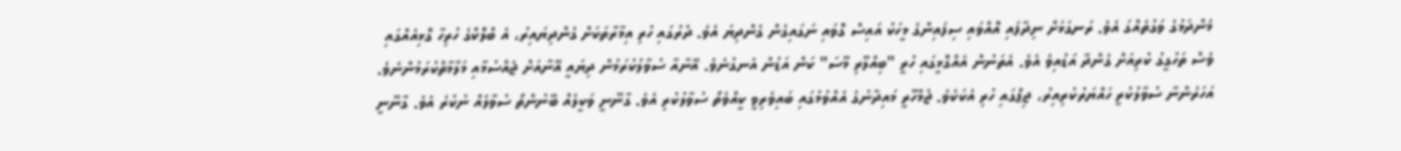މެންދަމުގެ ވަގުތެއްގަ އެވެ. ރަނގަޅަށް ނިދާފައި އޮއްވައި ސިފައިންގެ މީހަކު އައިސް ގޮވައި ނަގައިގެން ގެންދިޔަ އެވެ. ދުރުގައި ހުރި އިމާރާތަކަށް ގެންދިޔައިރު، އެ ބްލޮކްގެ ހުރިހާ ގޮޅިއެއްގައި ވެސް ތަހުގީގު ކުރިއަށް ގެންދާ އަޑުއިވެ އެވެ. އެތަނުން އެއްގޮޅީގައި ހުރީ "ބިއްލޫރި މޫސަ" ކަން އަޑުން އެނގުނެވެ. އޭނާއާ ސުވާލުކުރަމުން ދިޔައީ އޭނާއަށް ޖެއްސުމާއި މަލާމާތްކުރަމުންނެވެ.
އަހަރެންނާ ސުވާލުކުރީ ހައްޔަރުކުރިއިރު، ޖިޕްގައި ހުރި އެކަކެވެ. ޖުމްހޫރީ މައިދާނުގެ އެއްވުމުގައި ބައިވެރިވީ ކީއްވެތޯ ސުވާލުކުރި އެވެ. ގާނޫނީ ވަކީލެއް ބޭނުންތޯ ސުވާލެއް ނުކުރެ އެވެ. ގާނޫނީ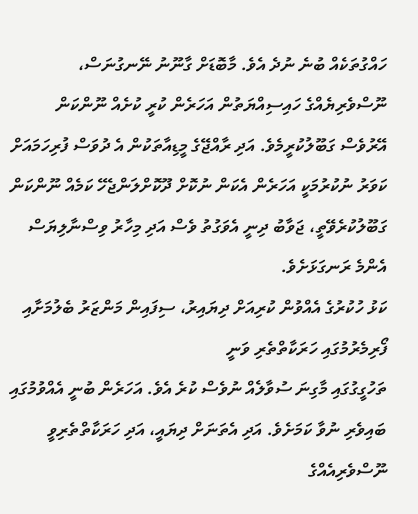ހައްގުތަކެއް ބުނެ ނުދެ އެވެ. މާބޮޑަށް ގާނޫނު ނޭނގުނަސް، ނޫސްވެރިޔެއްގެ ހައިސިއްޔަތުން އަހަރެން ކުރީ ކުށެއް ނޫންކަން އޭރުވެސް ގަބޫލުކުރީމެވެ. އަދި ރާއްޖޭގެ މީޑިއާތަކުން އެ ދުވަސް ފުރިހަމައަށް ކަވަރު ނުކުރުމަކީ އަހަރެން އެކަން ނުކޮށް ދޫކޮށްލަންޖެހޭ ކަމެއް ނޫންކަން ގަބޫލުކުރެވޭތީ، ޖަވާބު ދިނީ އެވަގުތު ވެސް އަދި މިހާރު ވިސްނާލިޔަސް އެންމެ ރަނގަޅަށެވެ.
ކަޅު ހުކުރުގެ އެއްވުން ކުރިއަށް ދިޔައިރު، ސިފައިން މަންޒަރު ބެލުމަށާއި ފޯރިމެރުމުގައި ހަރަކާތްތެރި ވަނީ
ތަހުގީގުގައި މާގިނަ ސުވާލެއް ނުވެސް ކުރެ އެވެ. އަހަރެން ބުނީ އެއްވުމުގައި ބައިވެރި ނުވާ ކަމަށެވެ. އަދި އެތަނަށް ދިޔައީ، އަދި ހަރަކާތްތެރިވީ ނޫސްވެރިއެއްގެ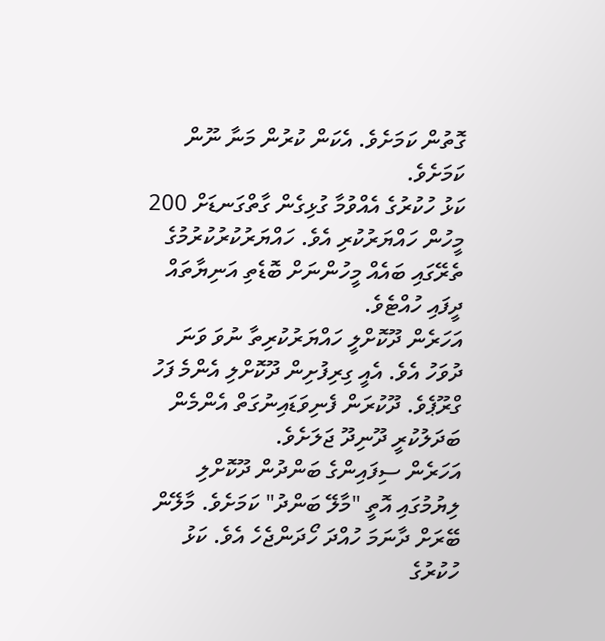ގޮތުން ކަމަށެވެ. އެކަން ކުރުން މަނާ ނޫން ކަމަށެވެ.
ކަޅު ހުކުރުގެ އެއްވުމާ ގުޅިގެން ގާތްގަނޑަށް 200 މީހުން ހައްޔަރުކުރި އެވެ. ހައްޔަރުކުރުކުރުމުގެ ތެރޭގައި ބައެއް މީހުންނަށް ބޮޑެތި އަނިޔާތައް ދީފައި ހުއްޓެވެ.
އަހަރެން ދޫކޮށްލީ ހައްޔަރުކުރިތާ ނުވަ ވަނަ ދުވަހު އެވެ. އެއީ ގިރިފުށިން ދޫކޮށްލި އެންމެ ފަހު ގްރޫޕެވެ. ދޫކުރަން ފެނިވަޑައިނުގަތް އެންމެން ބަދަލުކުރީ ދޫނިދޫ ޖަލަށެވެ.
އަހަރެން ސިފައިންގެ ބަންދުން ދޫކޮށްލި ލިޔުމުގައި އޮތީ "މާލޭ ބަންދު" ކަމަށެވެ. މާލޭން ބޭރަށް ދާނަމަ ހުއްދަ ހޯދަންޖެހެ އެވެ. ކަޅު ހުކުރުގެ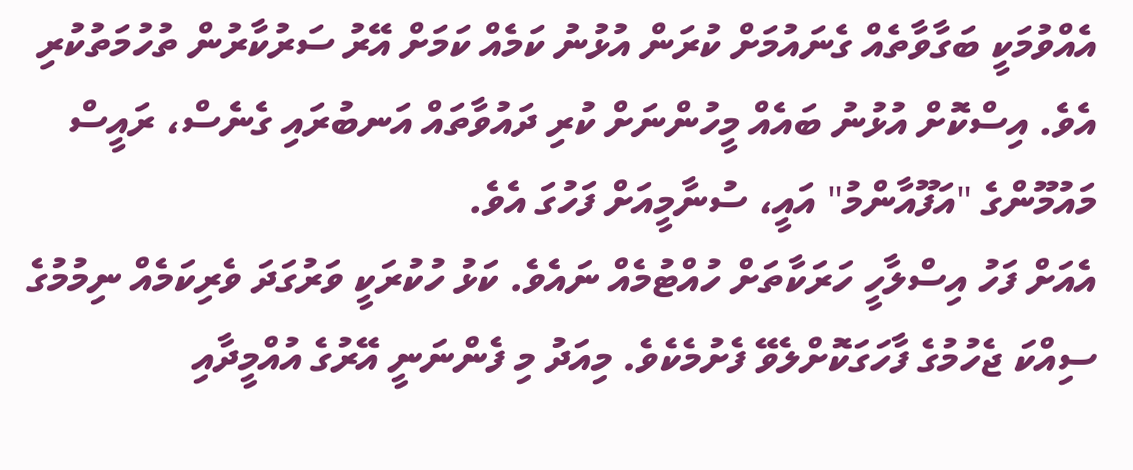އެއްވުމަކީ ބަގާވާތެއް ގެނައުމަށް ކުރަން އުޅުނު ކަމެއް ކަމަށް އޭރު ސަރުކާރުން ތުހުމަތުކުރި އެވެ. އިސްކޮށް އުޅުނު ބައެއް މީހުންނަށް ކުރި ދައުވާތައް އަނބުރައި ގެނެސް، ރައީސް މައުމޫންގެ "އަފޫއާންމު" އައީ، ސުނާމީއަށް ފަހުގަ އެވެ.
އެއަށް ފަހު އިސްލާހީ ހަރަކާތަށް ހުއްޓުމެއް ނައެވެ. ކަޅު ހުކުރަކީ ވަރުގަދަ ވެރިކަމެއް ނިމުމުގެ ސިއްކަ ޖެހުމުގެ ފާހަގަކޮށްލެވޭ ފެށުމެކެވެ. މިއަދު މި ފެންނަނީ އޭރުގެ އުއްމީދާއި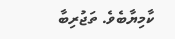ކާމިޔާބެވެ. ތަޖުރިބާ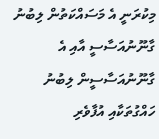މިކުރަނީ އެ މަސައްކަތުން ލިބުނު ގާނޫނުއަސާސީ އާއި އެ ގާނޫނުއަސާސީން ލިބުނު ހައްގުތަކާއި އުފާވެރި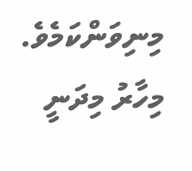މިނިވަންކަމެވެ. މިހާރު މިދަނީ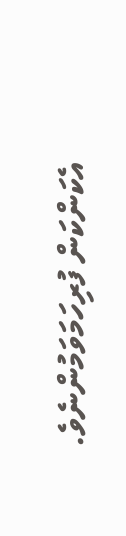އެކަންކަން ފުރިހަމަވަމުންނެވެ.